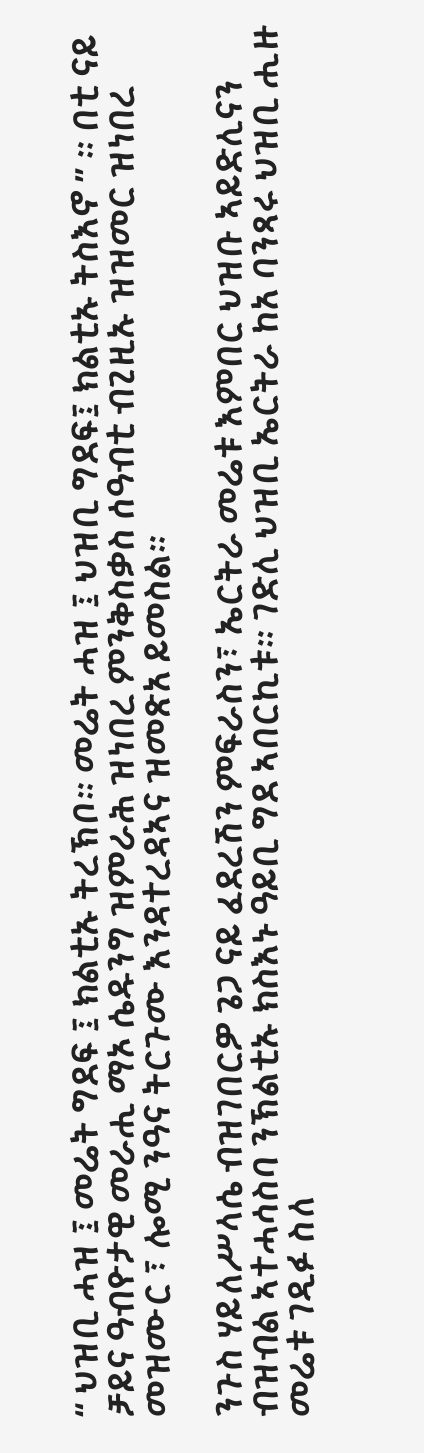“ ህዝቢ ሓዝ ፤ መሬት ግደፍ ፤ ክልቲኡ ትረኽቦ። መሬት ሓዝ ፤ ህዝቢ ግደፍ፤ ክልቲኡ ትስእኖ ” ። በቲ ናይ ቻይና ዓብዮታዊ መራሒ ማኦ ሴዱንግ ዝምራሕ ዝነበረ ምንቅስቃስ ሰዓብቲ ብጊዚኡ ዝዝመር ዝነበረ መዝሙር ፣ ሎሚ ንዓና ትርጉሙ እንዳተረዳኣና ዝመጽአ ይመስል።

ንጉስ ሃይለሥላሴ ብዝገበርዎ ጌጋ ናይ ፈደረሽን ምፍራስን፣ ኤርትራ መሬቱ እምበር ህዝቡ ኣይድሊናን ብዝብል ኣተሓሳስባ ንኽልቲኡ ክስእኑ ዓይቢ ግደ ኣበርኪቱ። ገድሊ ህዝቢ ኤርትራ ከአ ባንጻሩ ህዝቢ ሒዙ መሬቱ ገዲፉ ስለ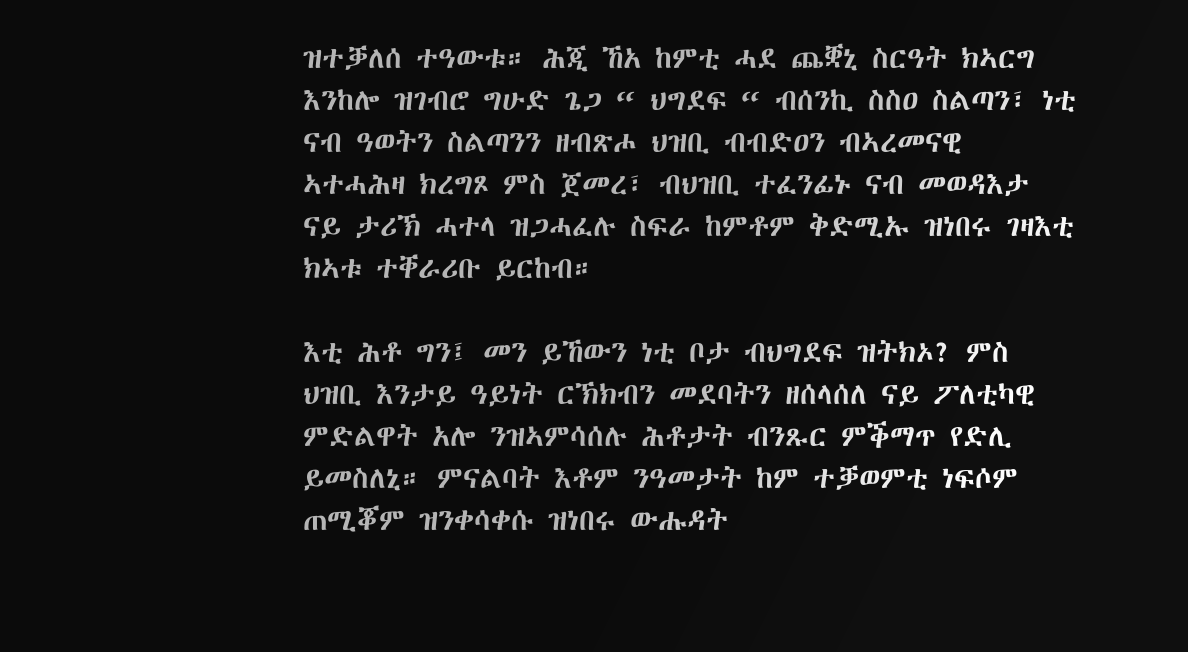ዝተቓለሰ ተዓውቱ። ሕጂ ኸአ ከምቲ ሓደ ጨቛኒ ስርዓት ክኣርግ እንከሎ ዝገብሮ ግሁድ ጌጋ “ ህግደፍ “ ብሰንኪ ስስዐ ስልጣን፣ ነቲ ናብ ዓወትን ስልጣንን ዘብጽሖ ህዝቢ ብብድዐን ብኣረመናዊ ኣተሓሕዛ ክረግጾ ምስ ጀመረ፣ ብህዝቢ ተፈንፊኑ ናብ መወዳእታ ናይ ታሪኽ ሓተላ ዝጋሓፈሉ ስፍራ ከምቶም ቅድሚኡ ዝነበሩ ገዛእቲ ክኣቱ ተቐራሪቡ ይርከብ።

እቲ ሕቶ ግን፤ መን ይኸውን ነቲ ቦታ ብህግደፍ ዝትክኦ? ምስ ህዝቢ እንታይ ዓይነት ርኽክብን መደባትን ዘሰላሰለ ናይ ፖለቲካዊ ምድልዋት አሎ ንዝኣምሳሰሉ ሕቶታት ብንጹር ምቕማጥ የድሊ ይመስለኒ። ምናልባት እቶም ንዓመታት ከም ተቓወምቲ ነፍሶም ጠሚቖም ዝንቀሳቀሱ ዝነበሩ ውሑዳት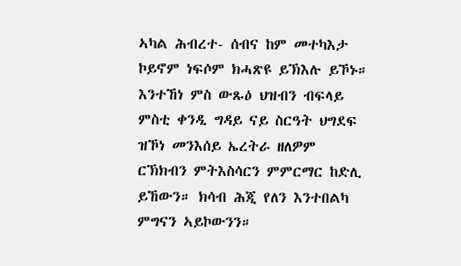ኣካል ሕብረተ- ሰብና ከም መተካእታ ኮይኖም ነፍሶም ክሓጽዩ ይኽእሉ ይኾኑ። እንተኸነ ምስ ውጹዕ ህዝብን ብፍላይ ምስቲ ቀንዲ ግዳይ ናይ ስርዓት ህግደፍ ዝኾነ መንእሰይ ኤረትራ ዘለዎም ርኽክብን ምትእስሳርን ምምርማር ከድሊ ይኸውን። ክሳብ ሕጂ የለን እንተበልካ ምግናን ኣይኮውንን።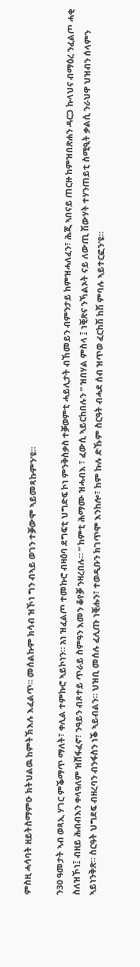ምስዚ ሓሳባት ዘይትስማምዑ ክትህልዉ ከምትኽእሉ እፈልጥ። መሰልኩም ክሳብ ዝኾነ ግን ብኣይ ወገን ተቓውሞ ኣይመጻኩምን’ዩ።

ን30 ዓመታት ኣብ ወጻኢ ሃገር ምቕማጥ ማለት፣ ቀሊል ተምኩሮ ኣይኮነን። አነ ዝፈልጦ ተመኩሮ ብዛዕባ ደግፍቲ ህግድፍ ኮነ ምንቅስቃስ ተቓወምቲ ሓይሊታት ብኸመይን ብምንታይ ከምዝሓለፈን፣ ሕጂ ኣበናይ ጠርዙ ከምዝበጽሐን ዳርጋ ኩላህና ብማዕረ ንፈልጦ ሓቂ ስለዝኾነ፤ ብዘይ ሕብብእን ቀላዓለም ዝሸፋፈኖ፣ ንዓይን ብጾተይ ጥራይ ስምዓን እመን ቆየቓ ንዛረበሉ። “ ከምቲ ሕማሙ ዝሓብእ ፣ ፈውሲ ኣይርከበሉን ” ዝበሃል ምስላ ፤ ነቒጽና ንኻልኦት ናይ ለውጢ ሽውሃት ተሃንጠይቲ ስሚዒት ቃልሲ ንራህዋ ህዝብን ሰላምን ኣይነንቅጽ። ስርዓት ህግደፍ ብዘረባን ብንፋስን ነቕ ኣይብልን። ህዝቢ መሰሉ ፈሊጡ ነቒሑን፣ ተወዲቡን ክገጥሞ እንከሎ፣ ከም ኩሉ ድኹም ስርዓት ብሓደ ሰብ ዝጥወ ፈርከሽ ከሽ ምባሉ ኣይተርፎን’ዩ።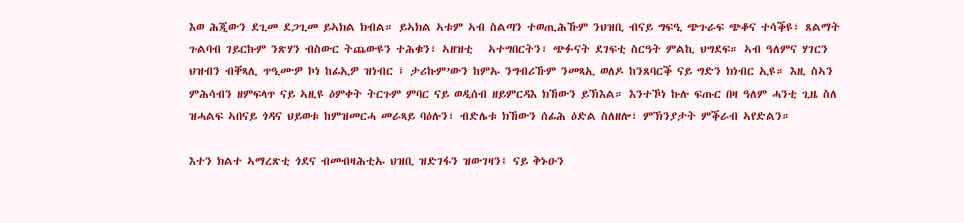እወ ሕጂውን ደጊመ ደጋጊመ ይኣክል ክብል። ይኣክል ኣቱም ኣብ ስልጣን ተወጢሕኹም ንህዝቢ ብናይ ግፍዒ ጭጉራፍ ጭቆና ተሳቕዩ፣ ጸልማት ጉልባብ ገይርኩም ንጽሃን ብስውር ትጨውዩን ተሕቁን፣ ኣዘዝቲ   ኣተግበርትን፣ ጭፉናት ደገፍቲ ስርዓት ምልኪ ህግደፍ። ኣብ ዓለምና ሃገርን ህዝብን ብቐጻሊ ጥዒሙዎ ኮነ ከፊኢዎ ዝነብር ፤ ታሪኩም’ውን ከምኡ ንግብሪኹም ንመጻኢ ወለዶ ከንጸባርቕ ናይ ግድን ክነብር ኢዩ። እዚ ስኣን ምሕሳብን ዘምፍላጥ ናይ ኣዚዩ ዕምቀት ትርጉም ምባር ናይ ወዲሰብ ዘይምርዳእ ክኸውን ይኽእል። እንተኾነ ኩሉ ፍጡር በዛ ዓለም ሓንቲ ጊዜ ስለ ዝሓልፍ ኣበናይ ጎዳና ህይወቱ ከምዝመርሓ መራጻይ ባዕሉን፣ ብድሌቱ ክኸውን ሰፊሕ ዕድል ስለዘሎ፣ ምኽንያታት ምቕራብ ኣየድልን።

እተን ክልተ ኣማረጽቲ ጎደና ብመብዛሕቲኡ ህዝቢ ዝድገፋን ዝውገዛን፤ ናይ ቅኑዑን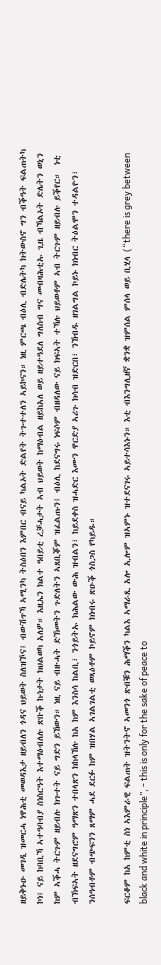ዘይቅኑዑ መገዲ ዝመርሓ ነዋሕቲ መወዳእታ ዘይብለን ጎዳና ህይወት ስለዝኾና፤ ብውሽጥኻ ኣሚንካ ትስዕበን እምበር ብናይ ካልኦት ድልየት ትጉተተለን ኣይኮናን። ነዚ ምርጫ ብዕሊ ብድሌትካ ክትውስኖ ግን ብቕዓት ፍልጠትካ ኮነ፤ ናይ ከባቢኻ ኣተዓባብያ ስነስርዓት እተማዕብለሉ ጽቡቕ ኩነታት ክህልወካ አለዎ። እዚኤን ክልተ ዓበይቲ ረቓሓታት ኣብ ህይወት ከማዕብል ዘይከአለ ወይ ዘይተዓደለ ግለስብ ግና መብዛሕቲኡ ጊዜ ብኻልኦት ድሌትን ወኒን ከም ኣቕሓ ትርጉም ዘይብሉ ክጉተት ናይ ግድን ይኸውን። ነዚ ናይ ብዙሓት ድኽመትን ጉድለትን ኣጸቢቖም ዝፈልጡን፤ ብዕሊ ከደናግሩ ነፍሶም ብዘዳለው ናይ ክፍኣት ተኻሉ ህይወቶም ኣብ ትርጉም ዘይብሉ ይቕየር።  ነቲ ብኽፍኣት ዘደናግሮም ዓማጽን ተበላጽን ክከላኸሉ ከአ ከም እንስሳ ከልቢ፣ ንጎይትኡ ክሕልው ውሕ ዝብልን፣ ከይደቀስ ዝሓድር እሙን ዋርድያ ኣሪጉ ክሳብ ዝድርበ፣ ንኸብዱ ዘገልግል ኮይኑ ክነብር ትዕልሞን ተዳልዮን፣ ንሰዓብቶም ብጭፍንን ጸማም ሓደ ደርፉ ከም ዝበሃል ኣገልገልቲ ወጻዕቶም ኮይኖም ክነብሩ ጽዑቕ ጎስጋስ የካይዱ።

ፍርቆም ከአ ከምቲ ስነ ኣእምራዊ ፍልጠት ዝትንትኖ ኣመንጎ ጽብቑን ሕማቕን ካልእ ኣማራጺ አሎ ኢሎም ዝኣምኑ ዝተደናገሩ ኣይተሳእኑን። እቲ ብእንግሊዘኛ ቋንቋ ዝምሰል ምሰላ ወይ ቢሂላ (“there is grey between black and white in principle”, - this is only for the sake of peace to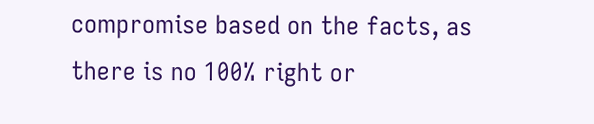compromise based on the facts, as there is no 100% right or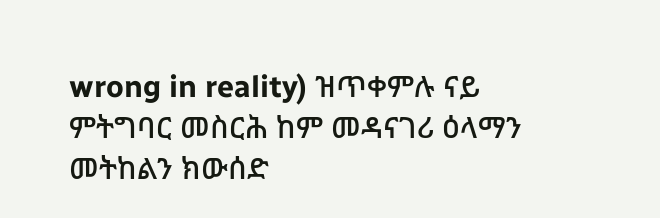wrong in reality) ዝጥቀምሉ ናይ ምትግባር መስርሕ ከም መዳናገሪ ዕላማን መትከልን ክውሰድ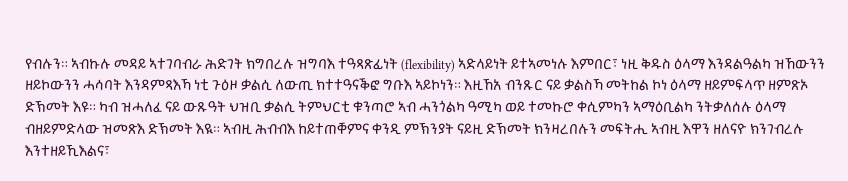የብሉን። ኣብኩሉ መዳይ ኣተገባብራ ሕድገት ክግበረሉ ዝግባእ ተዓጻጽፊነት (flexibility) ኣድላይነት ይተኣመነሉ እምበር፣ ነዚ ቅዱስ ዕላማ እንዳልዓልካ ዝኸውንን ዘይኮውንን ሓሳባት እንዳምጻእኻ ነቲ ጉዕዞ ቃልሲ ለውጢ ክተተዓናቕፎ ግቡእ ኣይኮነን። እዚኸአ ብንጹር ናይ ቃልስኻ መትከል ኮነ ዕላማ ዘይምፍላጥ ዘምጽኦ ድኽመት እዩ። ካብ ዝሓለፈ ናይ ውጹዓት ህዝቢ ቃልሲ ትምህርቲ ቁንጣሮ ኣብ ሓንጎልካ ዓሚካ ወይ ተመኩሮ ቀሲምካን ኣማዕቢልካ ንትቃለሰሉ ዕላማ ብዘይምድላው ዝመጽእ ድኽመት እዪ። ኣብዚ ሕብብእ ከይተጠቐምና ቀንዲ ምኽንያት ናይዚ ድኽመት ክንዛረበሉን መፍትሒ ኣብዚ እዋን ዘለናዮ ክንገብረሉ እንተዘይኺእልና፣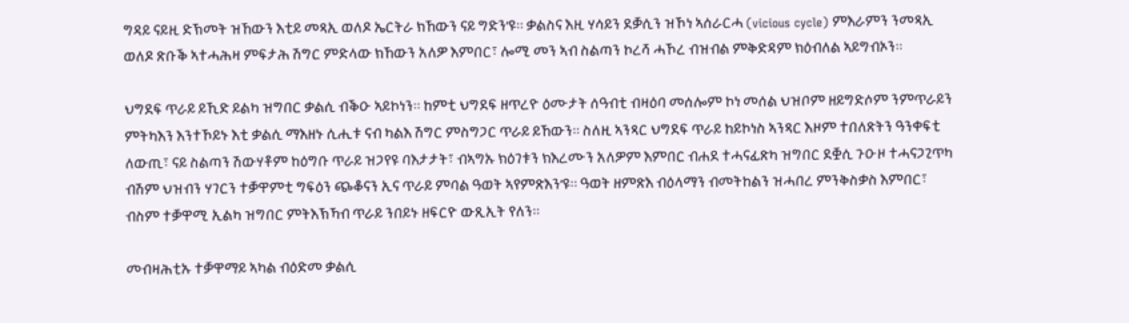ግዳይ ናይዚ ድኽመት ዝኸውን እቲይ መጻኢ ወለዶ ኤርትራ ክኸውን ናይ ግድን’ዩ። ቃልስና እዚ ሃሳይን ደቓሲን ዝኾነ ኣሰራርሓ (vicious cycle) ምእራምን ንመጻኢ ወለዶ ጽቡቕ ኣተሓሕዛ ምፍታሕ ሽግር ምድላው ክኸውን አለዎ እምበር፣ ሎሚ መን ኣብ ስልጣን ኮረሻ ሓኾረ ብዝብል ምቅድዳም ክዕብለል ኣይግብኦን።

ህግደፍ ጥራይ ይኺድ ይልካ ዝግበር ቃልሲ ብቕዑ ኣይኮነን። ከምቲ ህግደፍ ዘጥረዮ ዕሙታት ሰዓብቲ ብዛዕባ መሰሎም ኮነ መሰል ህዝቦም ዘይግድሶም ንምጥራይን ምትካእን እንተኾይኑ እቲ ቃልሲ ማእዘኑ ሲሒቱ ናብ ካልእ ሽግር ምስግጋር ጥራይ ይኸውን። ስለዚ ኣንጻር ህግደፍ ጥራይ ከይኮነስ ኣንጻር እዞም ተበለጽትን ዓንቀፍቲ ለውጢ፣ ናይ ስልጣን ሽውሃቶም ከዕግቡ ጥራይ ዝጋየዩ ባእታታት፣ ብኣግኡ ክዕገቱን ክእረሙን አለዎም እምበር ብሐደ ተሓናፊጽካ ዝግበር ደቛሲ ጉዑዞ ተሓናጋጊጥካ ብሽም ህዝብን ሃገርን ተቓዋምቲ ግፍዕን ጭቆናን ኢና ጥራይ ምባል ዓወት ኣየምጽእን’ዩ። ዓወት ዘምጽእ ብዕላማን ብመትከልን ዝሓበረ ምንቅስቃስ እምበር፣ ብስም ተቓዋሚ ኢልካ ዝግበር ምትእኽኻብ ጥራይ ንበይኑ ዘፍርዮ ውጺኢት የለን።

መብዛሕቲኡ ተቓዋማይ ኣካል ብዕድመ ቃልሲ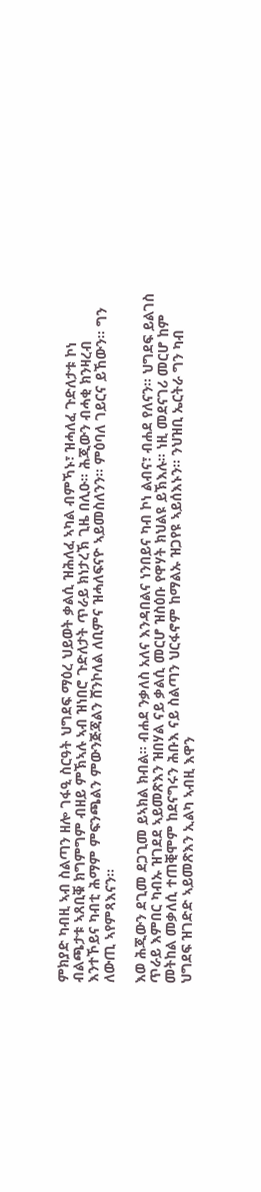ምክያድ ካብዚ ኣብ ስልጣን ዘሎ ገፋዒ ስርዓት ህግደፍ ማዕረ ህይወት ቃልሲ ዝሕለፈ ኣካል ብምኻኑ፣ ዝሓለፈ ጉድለታቱ ኮነ ብልጫታቱ ኣጸቢቑ ክግምግም ብዘይ ምኽኣሉ ኣብ ዝነበሮ ጉድለታት ጥራይ ክነታረኽ ጊዜ በሊዑ። ሕጂውን ብሓቂ ክንዛረብ እንተኾይና ካብቲ ሕማም ምፍንጫልን ምውንጅጃልን ሸንኮለል ለቢምና ዝሓለፍናዮ ኣይመስለንን። ምዕባለ ገይርና ይኸውን። ግን ለውጢ ኣየምጻእናን።

እወ ሕጂውን ደጊመ ደጋጊመ ይኣክል ክብል። ብሐደ ንቃለስ አለና እንዳበልና ነንበይና ካብ ኮነ ልብና፣ ብሐደ የለናን። ህግደፍ ይልገስ ጥራይ እምበር ካብኡ ዝገደደ ኣይመጽእን ዝበሃል ናይ ቃልሲ መርሆ ዝስዕቡ የዋሃት ክህልዩ ይኽእሉ። ነዚ መደናገሪ መርሆ ከም መትከል መቃለሲ ተጠቒሞም ከደናግሩን ሕቡእ ናይ ስልጣን ህርፋኖም ከማልኡ ዝጋየዩ ኣይሰእኑን። ንህዝቢ ኤርትራ ግን ካብ ህግደፍ ዝገድድ ኣይመጽእን ኢልካ ኣብዚ እዋን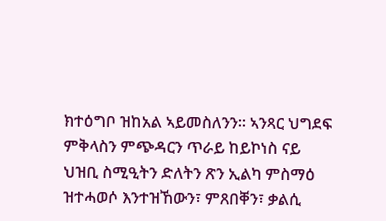ክተዕግቦ ዝከአል ኣይመስለንን። ኣንጻር ህግደፍ ምቅላስን ምጭዳርን ጥራይ ከይኮነስ ናይ ህዝቢ ስሚዒትን ድለትን ጽን ኢልካ ምስማዕ ዝተሓወሶ እንተዝኸውን፣ ምጸበቐን፣ ቃልሲ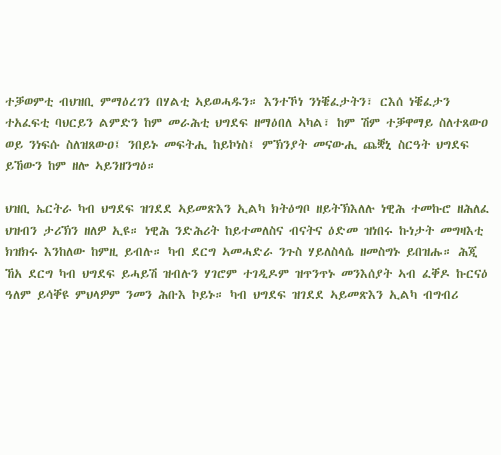ተቓወምቲ ብህዝቢ ምማዕረገን በሃልቲ ኣይወሓዱን። እንተኾነ ንነቔፈታትን፣ ርእሰ ነቔፈታን ተአፈፍቲ ባህርይን ልምድን ከም መራሕቲ ህግደፍ ዘማዕበለ ኣካል፣ ከም ሽም ተቓዋማይ ስለተጸውዐ ወይ ንነፍሱ ስለዝጸውዐ፤ ንበይኑ መፍትሒ ከይኮነስ፤ ምኽንያት መናውሒ ጨቛኒ ስርዓት ህግደፍ ይኸውን ከም ዘሎ ኣይንዘንግዕ።

ህዝቢ ኤርትራ ካብ ህግደፍ ዝገደደ ኣይመጽእን ኢልካ ክትዕግቦ ዘይትኽእለሉ ነዊሕ ተመኩሮ ዘሕለፈ ህዝብን ታሪኽን ዘለዎ ኢዩ። ነዊሕ ንድሕሪት ከይተመለስና ብናትና ዕድመ ዝነበሩ ኩነታት መግዛእቲ ክዝክሩ እንከለው ከምዚ ይብሉ። ካብ ደርግ ኣመሓድራ ንጉስ ሃይለስላሴ ዘመስግኑ ይበዝሑ። ሕጂ ኸአ ደርግ ካብ ህግደፍ ይሓይሽ ዝብሉን ሃገሮም ተገዲዶም ዝጥንጥኑ መንእሰያት ኣብ ፈቐዶ ኩርናዕ ዓለም ይሳቐዩ ምህላዎም ንመን ሕቡእ ኮይኑ። ካብ ህግደፍ ዝገደደ ኣይመጽእን ኢልካ ብግብሪ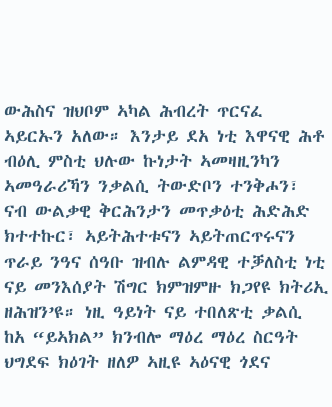ውሕስና ዝህቦም ኣካል ሕብረት ጥርናፈ ኣይርኡን አለው። እንታይ ደአ ነቲ እዋናዊ ሕቶ ብዕሊ ምስቲ ህሉው ኩነታት ኣመዛዚንካን ኣመዓራሪኻን ንቃልሲ ትውድቦን ተንቅሖን፣ ናብ ውልቃዊ ቅርሕንታን መጥቃዕቲ ሕድሕድ ክተተኩር፣ ኣይትሕተቱናን ኣይትጠርጥሩናን ጥራይ ንዓና ሰዓቡ ዝብሉ ልምዳዊ ተቓለስቲ ነቲ ናይ መንእሰያት ሽግር ክምዝምዙ ክጋየዩ ክትሪኢ ዘሕዝን’ዩ። ነዚ ዓይነት ናይ ተበለጽቲ ቃልሲ ከአ “ይኣክል” ክንብሎ ማዕረ ማዕረ ስርዓት ህግደፍ ክዕገት ዘለዎ ኣዚዩ ኣዕናዊ ጎደና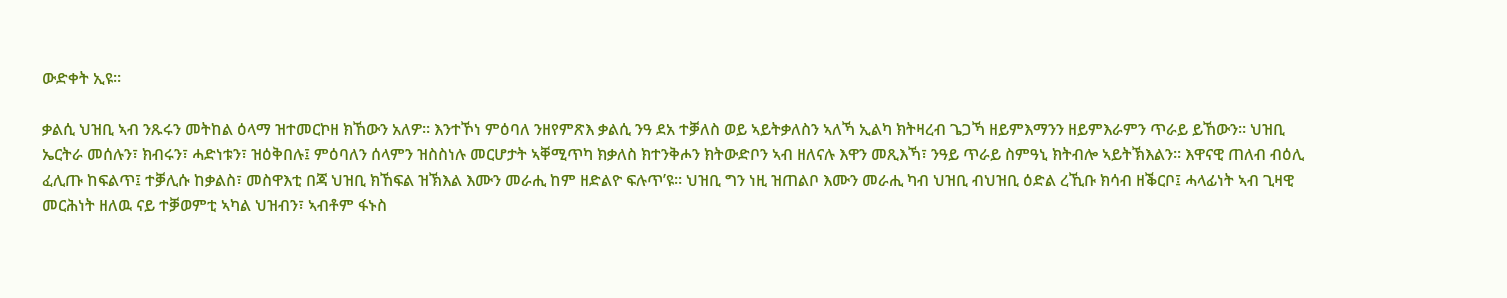ውድቀት ኢዩ።

ቃልሲ ህዝቢ ኣብ ንጹሩን መትከል ዕላማ ዝተመርኮዘ ክኸውን አለዎ። እንተኾነ ምዕባለ ንዘየምጽእ ቃልሲ ንዓ ደአ ተቓለስ ወይ ኣይትቃለስን ኣለኻ ኢልካ ክትዛረብ ጌጋኻ ዘይምእማንን ዘይምእራምን ጥራይ ይኸውን። ህዝቢ ኤርትራ መሰሉን፣ ክብሩን፣ ሓድነቱን፣ ዝዕቅበሉ፤ ምዕባለን ሰላምን ዝስስነሉ መርሆታት ኣቐሚጥካ ክቃለስ ክተንቅሖን ክትውድቦን ኣብ ዘለናሉ እዋን መጺእኻ፣ ንዓይ ጥራይ ስምዓኒ ክትብሎ ኣይትኽእልን። እዋናዊ ጠለብ ብዕሊ ፈሊጡ ከፍልጥ፤ ተቓሊሱ ከቃልስ፣ መስዋእቲ በጃ ህዝቢ ክኸፍል ዝኽእል እሙን መራሒ ከም ዘድልዮ ፍሉጥ’ዩ። ህዝቢ ግን ነዚ ዝጠልቦ እሙን መራሒ ካብ ህዝቢ ብህዝቢ ዕድል ረኺቡ ክሳብ ዘቕርቦ፤ ሓላፊነት ኣብ ጊዛዊ መርሕነት ዘለዉ ናይ ተቓወምቲ ኣካል ህዝብን፣ ኣብቶም ፋኑስ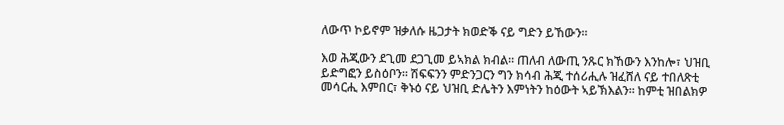ለውጥ ኮይኖም ዝቃለሱ ዜጋታት ክወድቕ ናይ ግድን ይኸውን።

እወ ሕጂውን ደጊመ ደጋጊመ ይኣክል ክብል። ጠለብ ለውጢ ንጹር ክኸውን እንከሎ፣ ህዝቢ ይድግፎን ይስዕቦን። ሽፍፍንን ምድንጋርን ግን ክሳብ ሕጂ ተሰሪሒሉ ዝፈሸለ ናይ ተበለጽቲ መሳርሒ እምበር፣ ቅኑዕ ናይ ህዝቢ ድሌትን እምነትን ከዕውት ኣይኽእልን። ከምቲ ዝበልክዎ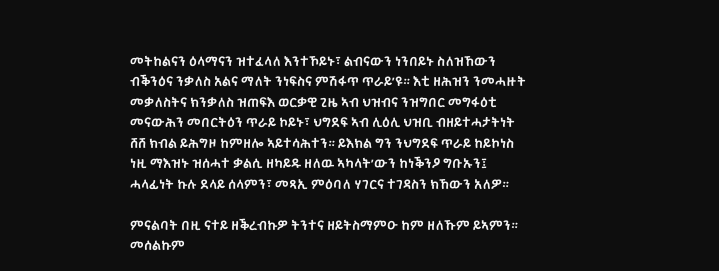መትከልናን ዕላማናን ዝተፈላለ እንተኾይኑ፣ ልብናውን ነንበይኑ ስለዝኸውን ብቕንዕና ንቃለስ አልና ማለት ንነፍስና ምሽፋጥ ጥራይ’ዩ። እቲ ዘሕዝን ንመሓዙት መቃለስትና ክንቃለስ ዝጠፍእ ወርቃዊ ጊዜ ኣብ ህዝብና ንዝግበር መግፋዕቲ መናውሕን መበርትዕን ጥራይ ኮይኑ፣ ህግደፍ ኣብ ሊዕሊ ህዝቢ ብዘይተሓታትነት ሸሸ ክብል ይሕግዞ ከምዘሎ ኣይተሳሕተን። ይእክል ግን ንህግደፍ ጥራይ ከይኮነስ ነዚ ማእዝኑ ዝሰሓተ ቃልሲ ዘካይዱ ዘለዉ ኣካላት’ውን ከነቕንዖ ግቡኡን፤ ሓላፊነት ኩሉ ደላይ ሰላምን፣ መጻኢ ምዕባለ ሃገርና ተገዳስን ክኸውን አለዎ።

ምናልባት በዚ ናተይ ዘቕረብኩዎ ትንተና ዘይትስማምዑ ከም ዘለኹም ይኣምን። መሰልኩም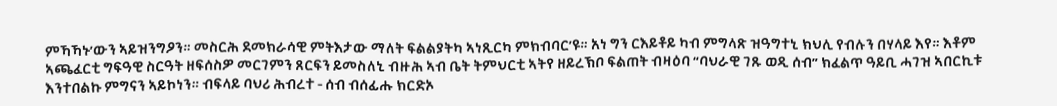ምኻኻኑ’ውን ኣይዝንግዖን። መስርሕ ደመክራሳዊ ምትእታው ማለት ፍልልያትካ ኣነጺርካ ምክብባር’ዩ። አነ ግን ርእይቶይ ካብ ምግላጽ ዝዓግተኒ ክህሊ የብሉን በሃላይ እየ። እቶም ኣጫፈርቲ ግፍዓዊ ስርዓት ዘፍሰስዎ መርገምን ጸርፍን ይመስለኒ ብዙሕ ኣብ ቤት ትምህርቲ ኣትየ ዘይረኽቦ ፍልጠት ብዛዕባ “ባህራዊ ገጹ ወዲ ሰብ” ክፈልጥ ዓይቢ ሓገዝ ኣበርኪቱ እንተበልኩ ምግናን ኣይኮነን። ብፍላይ ባህሪ ሕብረተ - ሰብ ብሰፊሑ ክርድኦ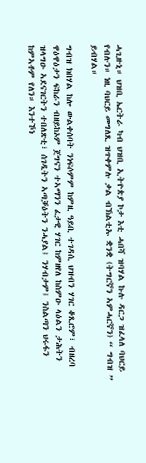ሓጊዙኒ። ህዝቢ ኤርትራ ካብ ህዝቢ ኢትዮጵያ ኮታ እቲ ሓበሻ ዝባሃል ኩሉ ዳርጋ ዝፈላለ ባህርይ የብሉን። ነዚ ባህርይ መግለጺ ዝጥቀምሉ ቃል ብኽልቲኡ ቋንቋ (ትግርኛን ኣምሓርኛን) “ ግብዝ ” ይብሃል።

ግብዝ ክበሃል ከሎ ውልቀሰባት ንነፍሶምም ከምዚ ዓይቢ ተገዳሲ ህዝብን ሃገር ቆጺሮም፣ ብዘረባ ዋዕዋዕታን ፍከራን ብዘይከኦም ጀግናን ተኣማንን ፈታዊ ሃገር ከምዘየለ ከስምዑ ላዕልን ታሕትን ዝላግዑ ኣደናገርትን ተበለጽቲ፣ ሰገዲትን ኣጣቓዕትን ንሓያል፤ ንሃብታም፤ ንስልጣን ህሩፋን ከምኣቶም የለን። እንተኾነ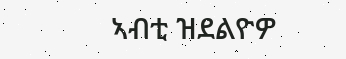ኣብቲ ዝደልዮዎ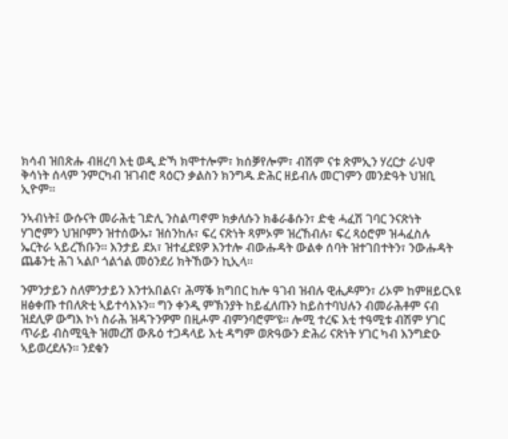ክሳብ ዝበጽሑ ብዘረባ እቲ ወዲ ድኻ ክሞተሎም፣ ክሰቓየሎም፣ ብሽም ናቱ ጽምኢን ሃረርታ ራህዋ ቅሳነት ሰላም ንምርካብ ዝገብሮ ጻዕርን ቃልስን ክንግዱ ድሕር ዘይብሉ መርገምን መንድዓት ህዝቢ ኢዮም።

ንኣብነት፤ ውሱናት መራሕቲ ገድሊ ንስልጣኖም ክቃለሱን ክቆራቆሱን፣ ድቂ ሓፈሽ ገባር ንናጽነት ሃገሮምን ህዝቦምን ዝተሰውኡ፣ ዝሰንከሉ፣ ፍረ ናጽነት ጻምኦም ዝረኸብሉ፣ ፍረ ጻዕሮም ዝሓፈስሉ ኤርትራ ኣይረኸቡን። እንታይ ደአ፣ ዝተፈደዩዎ እንተሎ ብውሑዳት ውልቀ ሰባት ዝተገበተትን፣ ንውሑዳት ጨቆንቲ ሕገ ኣልቦ ጎልጎል መዕንደሪ ክትኸውን ኪኢላ።

ንምንታይን ስለምንታይን እንተአበልና፣ ሕማቕ ክግበር ከሎ ዓገብ ዝብሉ ዊሒዶምን፣ ሪኦም ከምዘይርኣዩ ዘፅቀጡ ተበለጽቲ ኣይተሳእኑን። ግን ቀንዲ ምኽንያት ከይፈለጡን ከይስተባህሉን ብመራሕቶም ናብ ዝደሊዎ ውግእ ኮነ ስራሕ ዝዳጉንዎም በዚሖም ብምንባሮም’ዩ። ሎሚ ተረፍ እቲ ተዓሚቱ ብሽም ሃገር ጥራይ ብስሚዒት ዝመረሸ ውጹዕ ተጋዳላይ እቲ ዳግም ወጽዓውን ድሕሪ ናጽነት ሃገር ካብ እንግድዑ ኣይወረደሉን። ንደቁን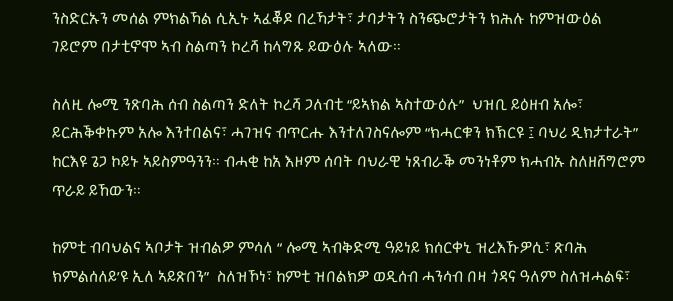ንስድርኡን መሰል ምክልኻል ሲኢኑ ኣፈቖዶ በረኻታት፣ ታባታትን ስንጭሮታትን ክሕሉ ከምዝውዕል ገይሮም በታቲኖሞ ኣብ ስልጣን ኮረሻ ከላግጹ ይውዕሉ ኣለው።

ስለዚ ሎሚ ንጽባሕ ሰብ ስልጣን ድለት ኮረሻ ጋለብቲ “ይኣክል ኣስተውዕሉ”  ህዝቢ ይዕዘብ አሎ፣ ይርሕቕቀኩም አሎ እንተበልና፣ ሓገዝና ብጥርሑ እንተለገስናሎም “ክሓርቁን ክኽርዩ ፤ ባህሪ ዲክታተራት”  ከርእዩ ጌጋ ኮይኑ ኣይስምዓንን። ብሓቂ ከአ እዞም ሰባት ባህራዊ ነጸብራቕ መንነቶም ክሓብኡ ስለዘሸግሮም ጥራይ ይኸውን።

ከምቲ ብባህልና ኣቦታት ዝብልዎ ምሳለ “ ሎሚ ኣብቅድሚ ዓይነይ ክሰርቀኒ ዝረእኹዎሲ፣ ጽባሕ ክምልሰለይ’ዩ ኢለ ኣይጽበን”  ስለዝኾነ፣ ከምቲ ዝበልክዎ ወዲሰብ ሓንሳብ በዛ ጎዳና ዓለም ስለዝሓልፍ፣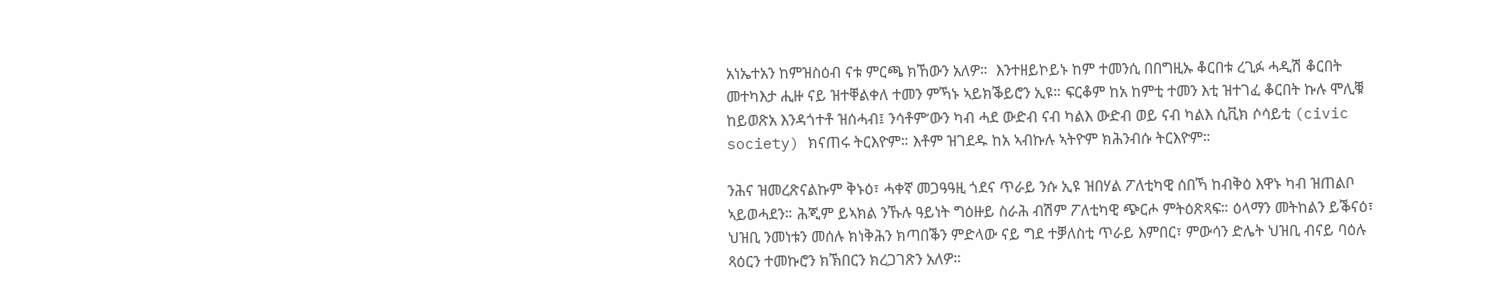አነኤተአን ከምዝስዕብ ናቱ ምርጫ ክኸውን አለዎ።  እንተዘይኮይኑ ከም ተመንሲ በበግዚኡ ቆርበቱ ረጊፉ ሓዲሽ ቆርበት መተካእታ ሒዙ ናይ ዝተቐልቀለ ተመን ምኻኑ ኣይክቕይሮን ኢዩ። ፍርቆም ከአ ከምቲ ተመን እቲ ዝተገፈ ቆርበት ኩሉ ሞሊቑ ከይወጽአ እንዳጎተቶ ዝሰሓብ፤ ንሳቶም’ውን ካብ ሓደ ውድብ ናብ ካልእ ውድብ ወይ ናብ ካልእ ሲቪክ ሶሳይቲ (civic society) ክናጠሩ ትርእዮም። እቶም ዝገደዱ ከአ ኣብኩሉ ኣትዮም ክሕንብሱ ትርእዮም።

ንሕና ዝመረጽናልኩም ቅኑዕ፣ ሓቀኛ መጋዓዓዚ ጎደና ጥራይ ንሱ ኢዩ ዝበሃል ፖለቲካዊ ሰበኻ ከብቅዕ እዋኑ ካብ ዝጠልቦ ኣይወሓደን። ሕጂም ይኣክል ንኹሉ ዓይነት ግዕዙይ ስራሕ ብሽም ፖለቲካዊ ጭርሖ ምትዕጽጻፍ። ዕላማን መትከልን ይቕናዕ፣ ህዝቢ ንመነቱን መሰሉ ክነቅሕን ክጣበቕን ምድላው ናይ ግደ ተቓለስቲ ጥራይ እምበር፣ ምውሳን ድሌት ህዝቢ ብናይ ባዕሉ ጻዕርን ተመኩሮን ክኽበርን ክረጋገጽን አለዎ።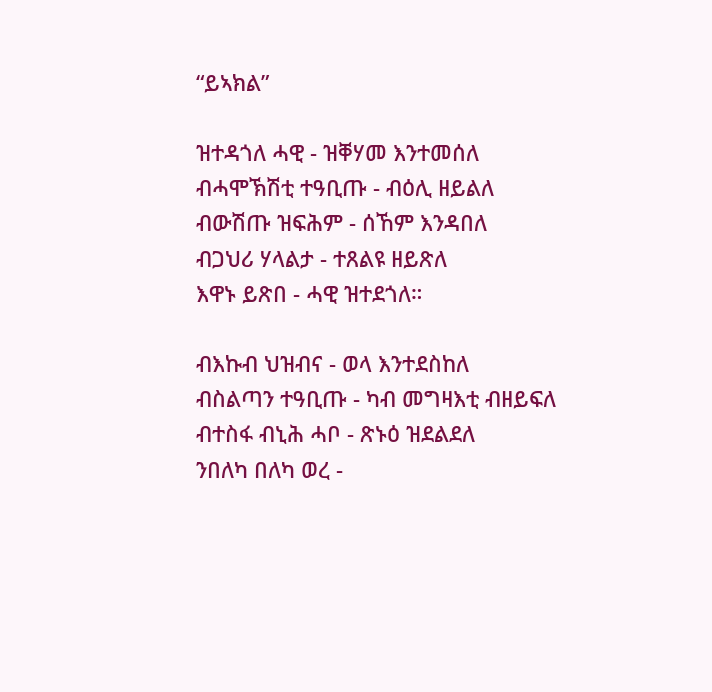“ይኣክል”

ዝተዳጎለ ሓዊ - ዝቐሃመ እንተመሰለ
ብሓሞኽሽቲ ተዓቢጡ - ብዕሊ ዘይልለ
ብውሽጡ ዝፍሕም - ሰኸም እንዳበለ
ብጋህሪ ሃላልታ - ተጸልዩ ዘይጽለ
እዋኑ ይጽበ - ሓዊ ዝተደጎለ።

ብእኩብ ህዝብና - ወላ እንተደስከለ
ብስልጣን ተዓቢጡ - ካብ መግዛእቲ ብዘይፍለ
ብተስፋ ብኒሕ ሓቦ - ጽኑዕ ዝደልደለ
ንበለካ በለካ ወረ -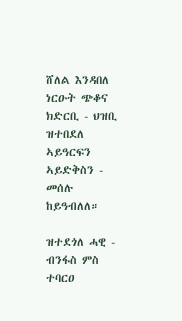ሸለል እንዳበለ
ነርዑት ጭቆና ክድርቢ - ህዝቢ ዝተበደለ
ኣይዓርፍን ኣይድቅስን - መሰሉ ከይዓብለለ።

ዝተደጎለ ሓዊ - ብንፋስ ምስ ተባርዐ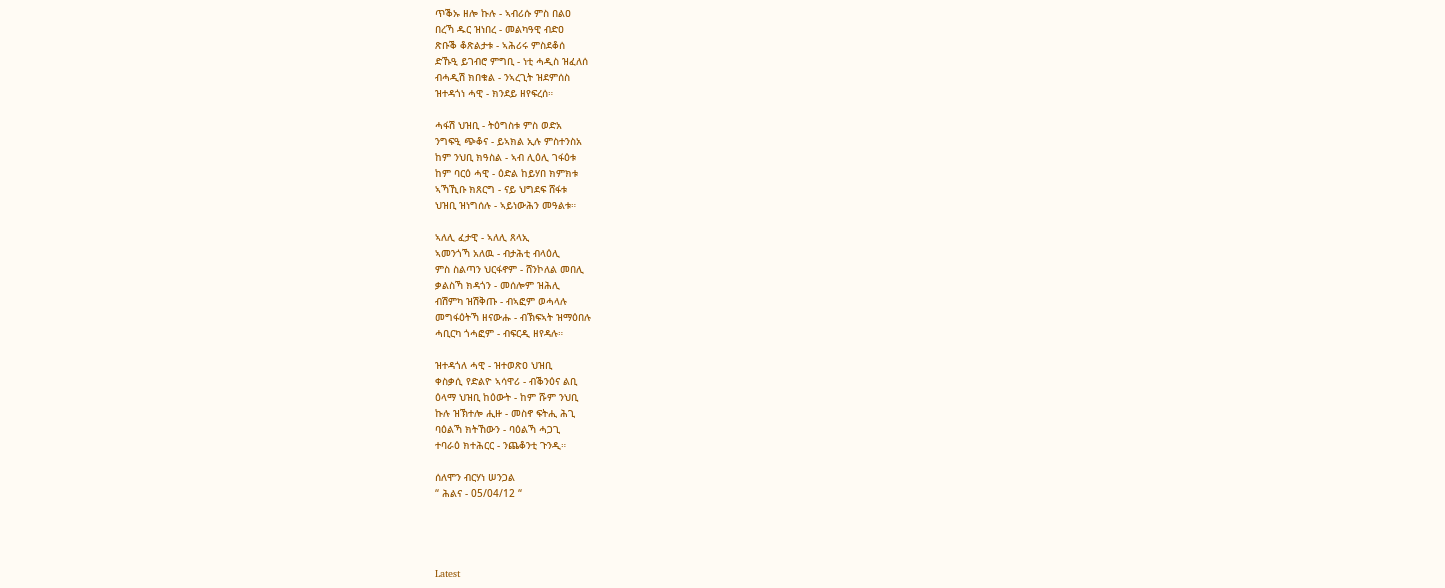ጥቕኡ ዘሎ ኩሉ - ኣብሪሱ ምስ በልዐ
በረኻ ዱር ዝነበረ - መልካዓዊ ብድዐ
ጽቡቕ ቆጽልታቱ - ኣሕሪሩ ምስደቆሰ
ድኹዒ ይገብሮ ምግቢ - ነቲ ሓዲስ ዝፈለሰ
ብሓዲሽ ክበቁል - ንኣረጊት ዝደምሰስ
ዝተዳጎነ ሓዊ - ክንደይ ዘየፍረሰ።

ሓፋሽ ህዝቢ - ትዕግስቱ ምስ ወድአ
ንግፍዒ ጭቆና - ይኣክል ኢሉ ምስተንስአ
ከም ንህቢ ክዓስል - ኣብ ሊዕሊ ገፋዕቱ
ከም ባርዕ ሓዊ - ዕድል ከይሃበ ክምክቱ
ኣኻኺቡ ክጸርግ - ናይ ህግደፍ ሸፋቱ
ህዝቢ ዝነግሰሉ - ኣይነውሕን መዓልቱ።

ኣለሊ ፈታዊ - ኣለሊ ጸላኢ
ኣመንጎኻ አለዉ - ብታሕቲ ብላዕሊ
ምስ ስልጣን ህርፋኖም - ሸንኮለል መበሊ
ቃልስኻ ክዳጎን - መሰሎም ዝሕሊ
ብሽምካ ዝሽቅጡ - ብኣፎም ወሓላሉ
መግፋዕትኻ ዘናውሑ - ብኽፍኣት ዝማዕበሉ
ሓቢርካ ጎሓፎም - ብፍርዲ ዘየዳሉ።

ዝተዳጎለ ሓዊ - ዝተወጽዐ ህዝቢ
ቀስቃሲ የድልዮ ኣሳዋሪ - ብቕንዕና ልቢ
ዕላማ ህዝቢ ከዕውት - ከም ሹም ንህቢ
ኩሉ ዝኽተሎ ሒዙ - መስኖ ፍትሒ ሕጊ
ባዕልኻ ክትኸውን - ባዕልኻ ሓጋጊ
ተባራዕ ክተሕርር - ንጨቆንቲ ጉንዲ።

ሰለሞን ብርሃነ ሠንጋል
“ ሕልና - 05/04/12 “




Latest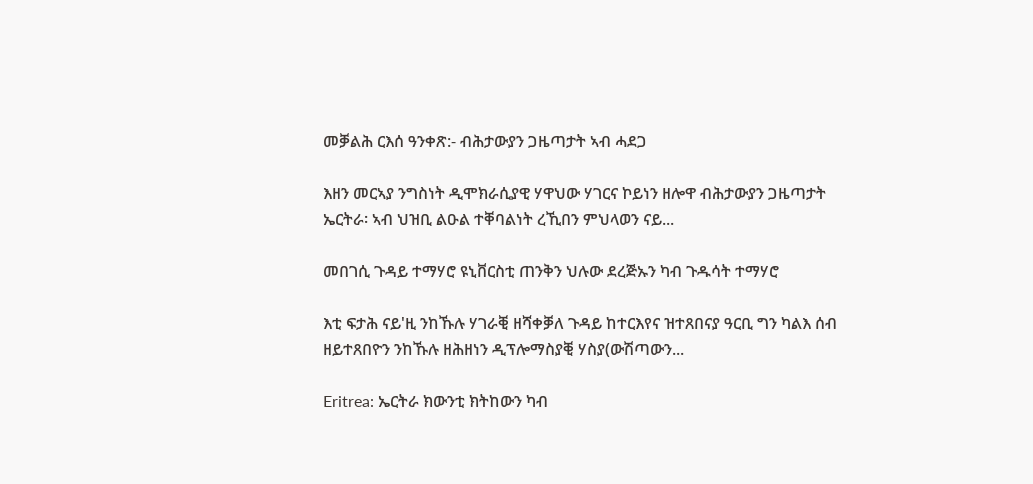መቓልሕ ርእሰ ዓንቀጽ:- ብሕታውያን ጋዜጣታት ኣብ ሓደጋ

እዘን መርኣያ ንግስነት ዲሞክራሲያዊ ሃዋህው ሃገርና ኮይነን ዘሎዋ ብሕታውያን ጋዜጣታት ኤርትራ፡ ኣብ ህዝቢ ልዑል ተቐባልነት ረኺበን ምህላወን ናይ...

መበገሲ ጉዳይ ተማሃሮ ዩኒቨርስቲ ጠንቅን ህሉው ደረጅኡን ካብ ጉዱሳት ተማሃሮ

እቲ ፍታሕ ናይ'ዚ ንከኹሉ ሃገራቒ ዘሻቀቓለ ጉዳይ ከተርእየና ዝተጸበናያ ዓርቢ ግን ካልእ ሰብ ዘይተጸበዮን ንከኹሉ ዘሕዘነን ዲፕሎማስያቒ ሃስያ(ውሽጣውን...

Eritrea: ኤርትራ ክውንቲ ክትከውን ካብ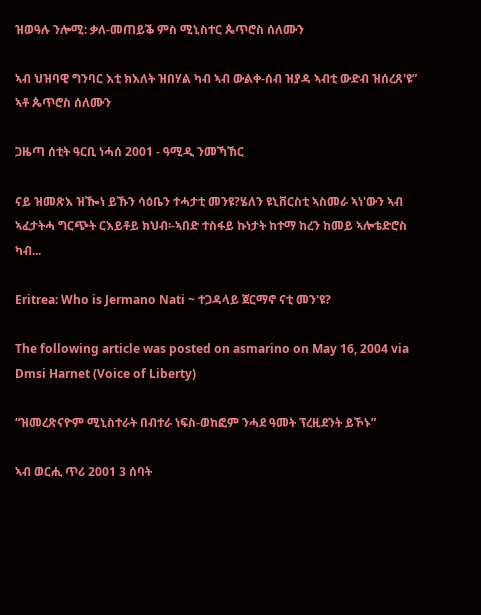ዝወዓሉ ንሎሚ: ቃለ-መጠይቕ ምስ ሚኒስተር ጴጥሮስ ሰለሙን

ኣብ ህዝባዊ ግንባር እቲ ክእለት ዝበሃል ካብ ኣብ ውልቀ-ሰብ ዝያዳ ኣብቲ ውድብ ዝሰረጸ'ዩ” ኣቶ ጴጥሮስ ሰለሙን

ጋዜጣ ሰቲት ዓርቢ ነሓሰ 2001 - ዓሚዲ ንመኻኸር

ናይ ዝመጽእ ዝዀነ ይኹን ሳዕቤን ተሓታቲ መንዩ?ሄለን ዩኒቨርስቲ ኣስመራ ኣነ'ውን ኣብ ኣፈታትሓ ግርጭት ርእይቶይ ክህብ፡-ኣበድ ተስፋይ ኩነታት ከተማ ከረን ከመይ ኣሎቴድሮስ ካብ...

Eritrea: Who is Jermano Nati ~ ተጋዳላይ ጀርማኖ ናቲ መን'ዩ?

The following article was posted on asmarino on May 16, 2004 via Dmsi Harnet (Voice of Liberty)

“ዝመረጽናዮም ሚኒስተራት በብተራ ነፍስ-ወከፎም ንሓደ ዓመት ፕረዚደንት ይኾኑ”

ኣብ ወርሒ ጥሪ 2001 3 ሰባት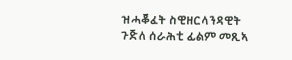ዝሓቖፈት ስዊዘርላንዳዊት ጉጅለ ሰራሕቲ ፊልም መጺኣ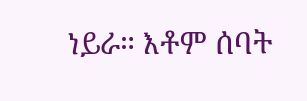ነይራ። እቶም ሰባት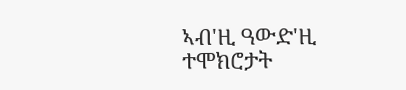ኣብ'ዚ ዓውድ'ዚ ተሞክሮታት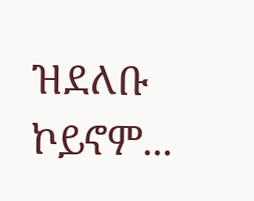ዝደለቡ ኮይኖም...